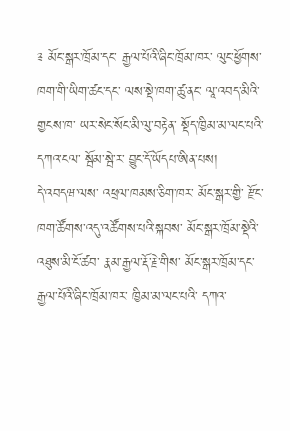༉ མོང་སྒར་ཁྲོམ་དང་ རྒྱལ་པོའི་ཞིང་ཁྲོམ་ཁར་ ལུང་ཕྱོགས་ཁག་གི་ཡིག་ཚང་དང་ ལས་སྡེ་ཁག་ཚུ་ནང་ ལཱ་འབད་མིའི་གྱངས་ཁ་ ཡར་སེང་སོང་མི་ལུ་བརྟེན་ སྡོད་ཁྱིམ་མ་ལང་པའི་དཀའ་ངལ་ སྦོམ་སྦེ་ར་ བྱུང་དོ་ཡོདཔ་ཨིན་པས།
དེ་འབདཝ་ལས་ འཕྲལ་ཁམས་ཅིག་ཁར་ མོང་སྒར་གྱི་ རྫོང་ཁག་ཚོགས་འདུ་འཚོགས་པའི་སྐབས་ མོང་སྒར་ཁྲོམ་སྡེའི་འཐུས་མི་ངོ་ཚབ་ རྣམ་རྒྱལ་རྡོ་རྗེ་གིས་ མོང་སྒར་ཁྲོམ་དང་ རྒྱལ་པོའི་ཞིང་ཁྲོམ་ཁར་ ཁྱིམ་མ་ལང་པའི་ དཀའ་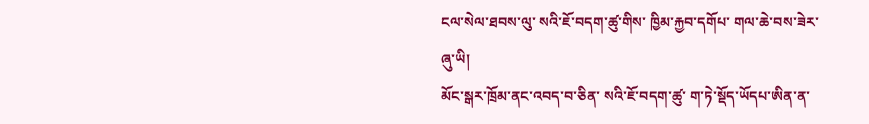ངལ་སེལ་ཐབས་ལུ་ སའི་ཇོ་བདག་ཚུ་གིས་ ཁྱིམ་རྐྱབ་དགོཔ་ གལ་ཆེ་བས་ཟེར་ཞུ་ཡི།
མོང་སྒར་ཁྲོམ་ནང་འབད་བ་ཅིན་ སའི་ཇོ་བདག་ཚུ་ ག་ཏེ་སྡོད་ཡོདཔ་ཨིན་ན་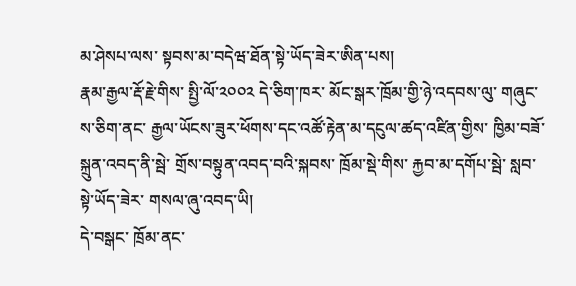མ་ཤེསཔ་ལས་ སྟབས་མ་བདེཝ་ཐོན་སྟེ་ཡོད་ཟེར་ཨིན་པས།
རྣམ་རྒྱལ་རྡོ་རྗེ་གིས་ སྤྱི་ལོ་༢༠༠༢ དེ་ཅིག་ཁར་ མོང་སྒར་ཁྲོམ་གྱི་ཉེ་འདབས་ལུ་ གཞུང་ས་ཅིག་ནང་ རྒྱལ་ཡོངས་ཟུར་ཕོགས་དང་འཚོ་རྟེན་མ་དངུལ་ཚད་འཛིན་གྱིས་ ཁྱིམ་བཟོ་སྐྲུན་འབད་ནི་སྦེ་ གྲོས་བསྟུན་འབད་བའི་སྐབས་ ཁྲོམ་སྡེ་གིས་ རྐྱབ་མ་དགོཔ་སྦེ་ སླབ་སྟེ་ཡོད་ཟེར་ གསལ་ཞུ་འབད་ཡི།
དེ་བསྒང་ ཁྲོམ་ནང་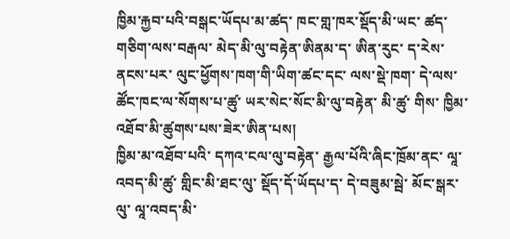ཁྱིམ་རྐྱབ་པའི་བསྒང་ཡོདཔ་མ་ཚད་ ཁང་གླ་ཁར་སྡོད་མི་ཡང་ ཚད་གཅིག་ལས་བརྒལ་ མེད་མི་ལུ་བརྟེན་ཨིནམ་ད་ ཨིན་རུང་ ད་རེས་ནངས་པར་ ལུང་ཕྱོགས་ཁག་གི་ཡིག་ཚང་དང་ ལས་སྡེ་ཁག་ དེ་ལས་ ཚོང་ཁང་ལ་སོགས་པ་ཚུ་ ཡར་སེང་སོང་མི་ལུ་བརྟེན་ མི་ཚུ་ གིས་ ཁྱིམ་འཐོབ་མི་ཚུགས་པས་ཟེར་ཨིན་པས།
ཁྱིམ་མ་འཐོབ་པའི་ དཀའ་ངལ་ལུ་བརྟེན་ རྒྱལ་པོའི་ཞིང་ཁྲོམ་ནང་ ལཱ་འབད་མི་ཚུ་ གླིང་མི་ཐང་ལུ་ སྡོད་དོ་ཡོདཔ་ད་ དེ་བཟུམ་སྦེ་ མོང་སྒར་ལུ་ ལཱ་འབད་མི་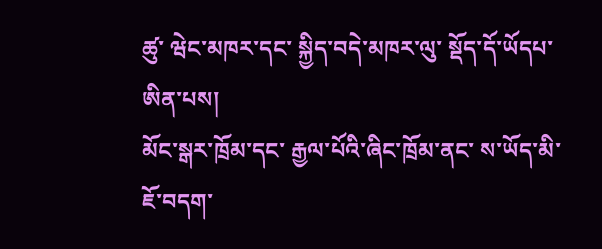ཚུ་ ཝེང་མཁར་དང་ སྐྱིད་བདེ་མཁར་ལུ་ སྡོད་དོ་ཡོདཔ་ཨིན་པས།
མོང་སྒར་ཁྲོམ་དང་ རྒྱལ་པོའི་ཞིང་ཁྲོམ་ནང་ ས་ཡོད་མི་ ཇོ་བདག་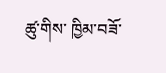ཚུ་གིས་ ཁྱིམ་བཟོ་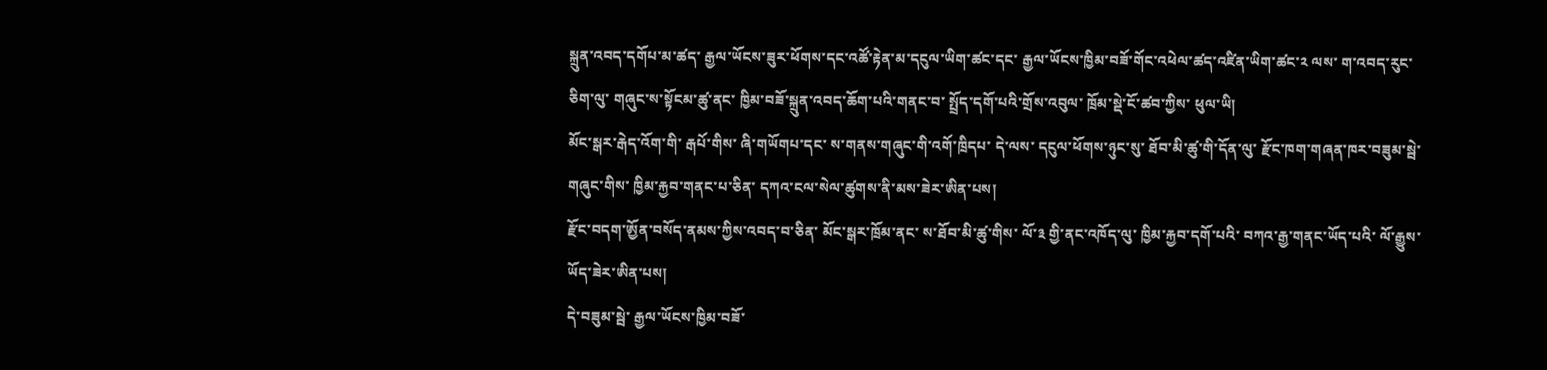སྐྲུན་འབད་དགོཔ་མ་ཚད་ རྒྱལ་ཡོངས་ཟུར་ཕོགས་དང་འཚོ་རྟེན་མ་དངུལ་ཡིག་ཚང་དང་ རྒྱལ་ཡོངས་ཁྱིམ་བཟོ་གོང་འཕེལ་ཚད་འཛིན་ཡིག་ཚང་༢ ལས་ ག་འབད་རུང་ཅིག་ལུ་ གཞུང་ས་སྟོངམ་ཚུ་ནང་ ཁྱིམ་བཟོ་སྐྲུན་འབད་ཆོག་པའི་གནང་བ་ སྤྲོད་དགོ་པའི་གྲོས་འབུལ་ ཁྲོམ་སྡེ་ངོ་ཚབ་ཀྱིས་ ཕུལ་ཡི།
མོང་སྒར་རྒེད་འོག་གི་ རྒཔོ་གིས་ ཞི་གཡོགཔ་དང་ ས་གནས་གཞུང་གི་འགོ་ཁྲིདཔ་ དེ་ལས་ དངུལ་ཕོགས་ཉུང་སུ་ ཐོབ་མི་ཚུ་གི་དོན་ལུ་ རྫོང་ཁག་གཞན་ཁར་བཟུམ་སྦེ་ གཞུང་གིས་ ཁྱིམ་རྐྱབ་གནང་པ་ཅིན་ དཀའ་ངལ་སེལ་ཚུགས་ནི་མས་ཟེར་ཨིན་པས།
རྫོང་བདག་ཨྱོན་བསོད་ནམས་ཀྱིས་འབད་བ་ཅིན་ མོང་སྒར་ཁྲོམ་ནང་ ས་ཐོབ་མི་ཚུ་གིས་ ལོ་༣ གྱི་ནང་འཁོད་ལུ་ ཁྱིམ་རྐྱབ་དགོ་པའི་ བཀའ་རྒྱ་གནང་ཡོད་པའི་ ལོ་རྒྱུས་ཡོད་ཟེར་ཨིན་པས།
དེ་བཟུམ་སྦེ་ རྒྱལ་ཡོངས་ཁྱིམ་བཟོ་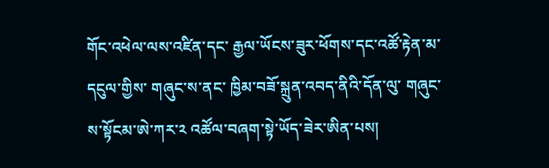གོང་འཕེལ་ལས་འཛིན་དང་ རྒྱལ་ཡོངས་ཟུར་ཕོགས་དང་འཚོ་རྟེན་མ་དངུལ་གྱིས་ གཞུང་ས་ནང་ ཁྱིམ་བཟོ་སྐྲུན་འབད་ནིའི་དོན་ལུ་ གཞུང་ས་སྟོངམ་ཨེ་ཀར་༢ འཚོལ་བཞག་སྟེ་ཡོད་ཟེར་ཨིན་པས།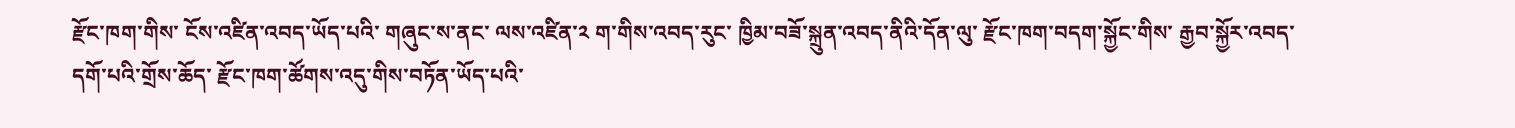རྫོང་ཁག་གིས་ ངོས་འཛིན་འབད་ཡོད་པའི་ གཞུང་ས་ནང་ ལས་འཛིན་༢ ག་གིས་འབད་རུང་ ཁྱིམ་བཟོ་སྐྲུན་འབད་ནིའི་དོན་ལུ་ རྫོང་ཁག་བདག་སྐྱོང་གིས་ རྒྱབ་སྐྱོར་འབད་དགོ་པའི་གྲོས་ཆོད་ རྫོང་ཁག་ཚོགས་འདུ་གིས་བཏོན་ཡོད་པའི་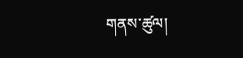གནས་ཚུལ།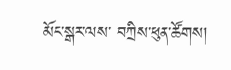མོང་སྒར་ལས་ བཀྲིས་ཕུན་ཚོགས།